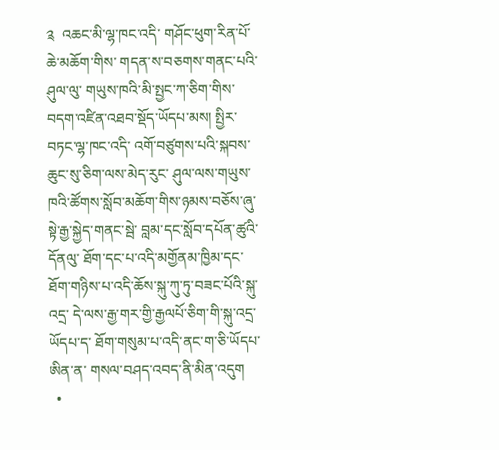༉  འཆང་མི་ལྷ་ཁང་འདི་ གཤོང་ཕུག་རིན་པོ་ཆེ་མཆོག་གིས་ གདན་ས་བཅགས་གནང་པའི་ཤུལ་ལུ་ གཡུས་ཁའི་མི་སྤྱང་ཀ་ཅིག་གིས་ བདག་འཛིན་འཐབ་སྡོད་ཡོདཔ་མས། སྤྱིར་བཏང་ལྷ་ཁང་འདི་ འགོ་བཙུགས་པའི་སྐབས་ ཆུང་སུ་ཅིག་ལས་མེད་རུང་ ཤུལ་ལས་གཡུས་ཁའི་ཚོགས་སློབ་མཆོག་གིས་ཉམས་བཅོས་ཞུ་སྟེ་རྒྱ་སྐྱེད་གནང་སྦེ་ བླམ་དང་སློབ་དཔོན་ཚུའི་དོནལུ་ ཐོག་དང་པ་འདི་མགྱོནམ་ཁྱིམ་དང་ ཐོག་གཉིས་པ་འདི་ཆོས་སྐུ་ཀུ་ཏུ་བཟང་པོའི་སྐུ་འདྲ་ དེ་ལས་རྒྱ་གར་གྱི་རྒྱལཔོ་ཅིག་གི་སྐུ་འདྲ་ཡོདཔ་ད་ ཐོག་གསུམ་པ་འདི་ནང་ག་ཅི་ཡོདཔ་ཨིན་ན་ གསལ་བཤད་འབད་ནི་མིན་འདུག
  •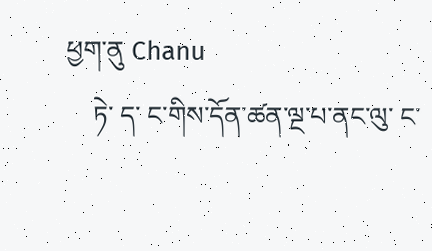ཕྱག་ནུ Chanu
    ཏེ་ ད་ ང་གིས་དོན་ཚན་ལྔ་པ་ནང་ལུ་ ང་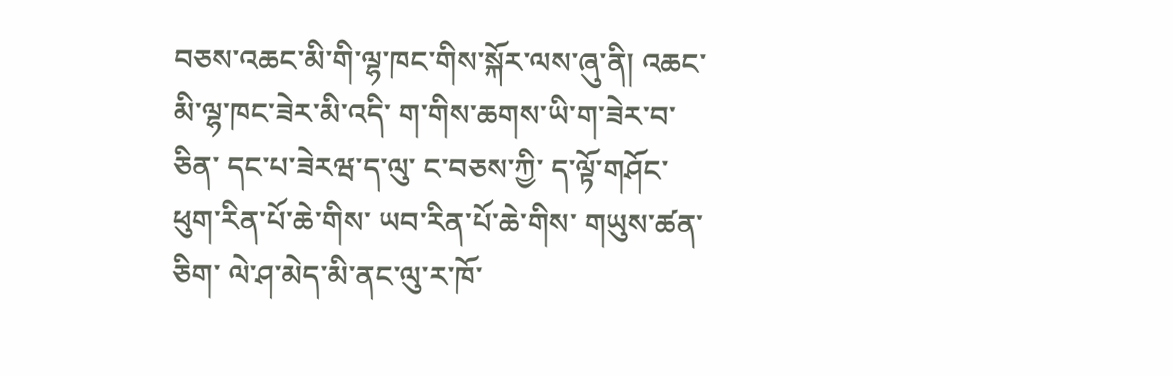བཅས་འཆང་མི་གི་ལྷ་ཁང་གིས་སྐོར་ལས་ཞུ་ནི། འཆང་མི་ལྷ་ཁང་ཟེར་མི་འདི་ ག་གིས་ཆགས་ཡི་ག་ཟེར་བ་ཅིན་ དང་པ་ཟེརཝ་ད་ལུ་ ང་བཅས་ཀྱི་ ད་ལྟོ་གཤོང་ཕུག་རིན་པོ་ཆེ་གིས་ ཡབ་རིན་པོ་ཆེ་གིས་ གཡུས་ཚན་ཅིག་ ལེ་ཤ་མེད་མི་ནང་ལུ་ར་ཁོ་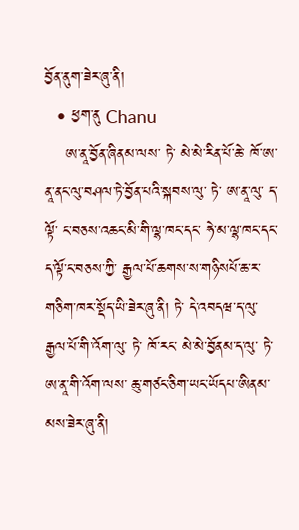བྱོན་ནུག་ཟེར་ཞུ་ནི།
  • ཕྱག་ནུ Chanu
    ཨ་ནཱ་བྱོན་ཞིནམ་ལས་ ཏེ་ མེ་མེ་རིན་པོ་ཆེ་ ཁོ་ཨ་ནཱ་ནང་ལུ་བཤལ་ཏེ་བྱོན་པའི་སྐབས་ལུ་ ཏེ་ ཨ་ནཱ་ལུ་ ད་ལྟོ་ ང་བཅས་འཆང་མི་གི་ལྷ་ཁང་དང་ ཧེ་མ་ལྷ་ཁང་དང་ ད་ལྟོ་ང་བཅས་ཀྱི་ རྒྱལ་པོ་ཆགས་ས་གཉིསཔོ་ཆ་ར་གཅིག་ཁར་སྡོད་ཡི་ཟེར་ཞུ་ནི། ཏེ་ དེ་འབདཝ་ད་ལུ་ རྒྱལ་པོ་གི་འོག་ལུ་ ཏེ་ ཁོ་རང་ མེ་མེ་བྱོནམ་ད་ལུ་ ཏེ་ ཨ་ནཱ་གི་འོག་ལས་ ཆུ་གཙང་ཅིག་ཡང་ཡོདཔ་ཨིནམ་མས་ཟེར་ཞུ་ནི།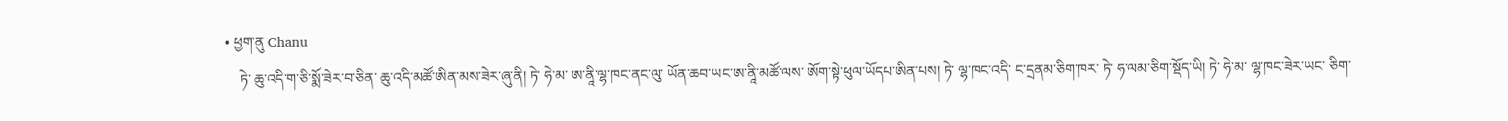• ཕྱག་ནུ Chanu
    ཏེ་ ཆུ་འདི་ག་ཅི་སྨོ་ཟེར་བ་ཅིན་ ཆུ་འདི་མཚོ་ཨིན་མས་ཟེར་ཞུ་ནི། ཏེ་ ཧེ་མ་ ཨ་ནཱི་ལྷ་ཁང་ནང་ལུ་ ཡོན་ཆབ་ཡང་ཨ་ནཱི་མཚོ་ལས་ ཨོག་སྟེ་ཕུལ་ཡོདཔ་ཨིན་པས། ཏེ་ ལྷ་ཁང་འདི་ ང་དྲནམ་ཅིག་ཁར་ ཏེ་ ཧ་ལམ་ཅིག་སྡོད་ཡི། ཏེ་ ཧེ་མ་ ལྷ་ཁང་ཟེར་ཡང་ ཅིག་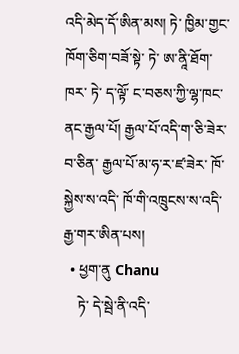འདི་མེད་དོ་ཨིན་མས། ཏེ་ ཁྱིམ་གྱང་ཁོག་ཅིག་བཟོ་སྟེ་ ཏེ་ ཨ་ནཱི་ཐོག་ཁར་ ཏེ་ ད་ལྟོ་ ང་བཅས་ཀྱི་ལྷ་ཁང་ནང་རྒྱལ་པོ། རྒྱལ་པོ་འདི་ག་ཅི་ཟེར་བ་ཅིན་ རྒྱལ་པོ་མ་ཧ་ར་ཛ་ཟེར་ ཁོ་སྐྱེས་ས་འདི་ ཁོ་གི་འཁྲུངས་ས་འདི་ རྒྱ་གར་ཨིན་པས།
  • ཕྱག་ནུ Chanu
    ཏེ་ དེ་སྦེ་ནི་འདི་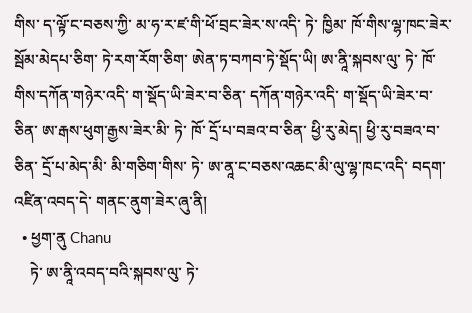གིས་ ད་ལྟོ་ང་བཅས་ཀྱི་ མ་ཧ་ར་ཛ་གི་ཕོ་བྲང་ཟེར་ས་འདི་ ཏེ་ ཁྱིམ་ ཁོ་གིས་ལྷ་ཁང་ཟེར་སྦོམ་མེདཔ་ཅིག་ ཏེ་རག་རོག་ཅིག་ ཨེན་ཏ་བཀབ་ཏེ་སྡོད་ཡི། ཨ་ནཱི་སྐབས་ལུ་ ཏེ་ ཁོ་གིས་དཀོན་གཉེར་འདི་ ག་སྡོད་ཡི་ཟེར་བ་ཅིན་ དཀོན་གཉེར་འདི་ ག་སྡོད་ཡི་ཟེར་བ་ཅིན་ ཨ་རྒས་ཕུག་རྒྱས་ཟེར་མི་ ཏེ་ ཁོ་ དྲོ་པ་བཟའ་བ་ཅིན་ ཕྱི་རུ་མེད། ཕྱི་རུ་བཟའ་བ་ཅིན་ དྲོ་པ་མེད་མི་ མི་གཅིག་གིས་ ཏེ་ ཨ་ནཱ་ང་བཅས་འཆང་མི་ལུ་ལྷ་ཁང་འདི་ བདག་འཛིན་འབད་དེ་ གནང་ནུག་ཟེར་ཞུ་ནི།
  • ཕྱག་ནུ Chanu
    ཏེ་ ཨ་ནཱི་འབད་བའི་སྐབས་ལུ་ ཏེ་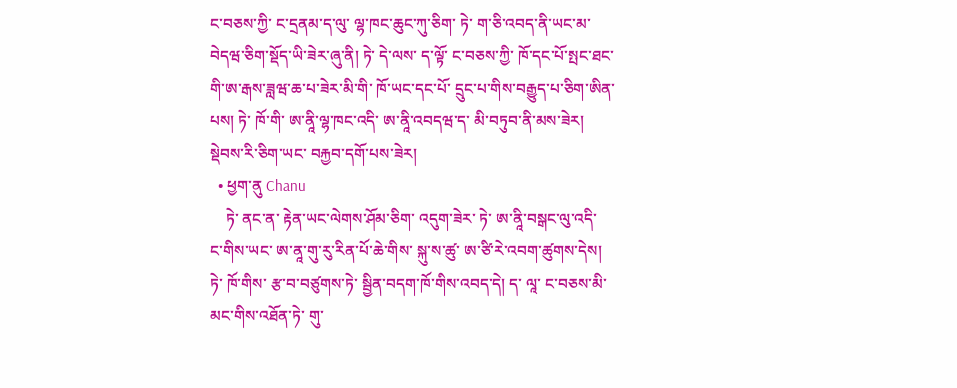ང་བཅས་ཀྱི་ ང་དྲནམ་ད་ལུ་ ལྷ་ཁང་ཆུང་ཀུ་ཅིག་ ཏེ་ ག་ཅི་འབད་ནི་ཡང་མ་བེདཝ་ཅིག་སྡོད་ཡི་ཟེར་ཞུ་ནི། ཏེ་ དེ་ལས་ ད་ལྟོ་ ང་བཅས་ཀྱི་ ཁོ་དང་པོ་སྤང་ཐང་གི་ཨ་རྒས་ཟླཝ་ཆ་པ་ཟེར་མི་གི་ ཁོ་ཡང་དང་པོ་ དྲུང་པ་གིས་བརྒྱུད་པ་ཅིག་ཨིན་པས། ཏེ་ ཁོ་གི་ ཨ་ནཱི་ལྷ་ཁང་འདི་ ཨ་ནཱི་འབདཝ་ད་ མི་བཏུབ་ནི་མས་ཟེར། སྡེབས་རི་ཅིག་ཡང་ བརྐྱབ་དགོ་པས་ཟེར།
  • ཕྱག་ནུ Chanu
    ཏེ་ ནང་ན་ རྟེན་ཡང་ལེགས་ཤོམ་ཅིག་ འདུག་ཟེར་ ཏེ་ ཨ་ནཱི་བསྒང་ལུ་འདི་ ང་གིས་ཡང་ ཨ་ནཱ་གུ་རུ་རིན་པོ་ཆེ་གིས་ སྐུ་ས་ཚུ་ ཨ་ཙི་རེ་འབག་ཚུགས་དེས། ཏེ་ ཁོ་གིས་ རྩ་བ་བཙུགས་ཏེ་ སྦྱིན་བདག་ཁོ་གིས་འབད་དེ། ད་ ལཱ་ ང་བཅས་མི་མང་གིས་འཐོན་ཏེ་ གུ་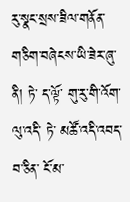རུ་སྣང་སྲས་ཟིལ་གནོན་གཅིག་བཞེངས་ཡི་ཟེར་ཞུ་ནི། ཏེ་ ད་ལྟོ་ གུ་རུ་གི་འོག་ལུ་འདི་ ཏེ་ མཚོ་འདི་འབད་བ་ཅིན་ ངོ་མ་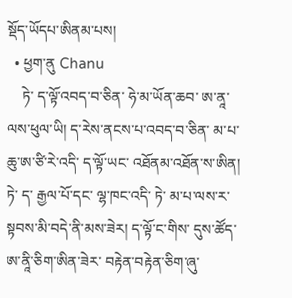སྡོད་ཡོདཔ་ཨིནམ་པས།
  • ཕྱག་ནུ Chanu
    ཏེ་ ད་ལྟོ་འབད་བ་ཅིན་ ཧེ་མ་ཡོན་ཆབ་ ཨ་ནཱ་ལས་ཕུལ་ཡི། ད་རེས་ནངས་པ་འབད་བ་ཅིན་ མ་པ་ ཆུ་ཨ་ཙི་རེ་འདི་ ད་ལྟོ་ཡང་ འཐོནམ་འཐོན་ས་ཨིན། ཏེ་ ད་ རྒྱལ་པོ་དང་ ལྷ་ཁང་འདི་ ཏེ་ མ་པ་ལས་ར་སྟབས་མི་བདེ་ནི་མས་ཟེར། ད་ལྟོ་ང་གིས་ དུས་ཚོད་ཨ་ནཱི་ཅིག་ཨིན་ཟེར་ བརྟེན་བརྟེན་ཅིག་ཞུ་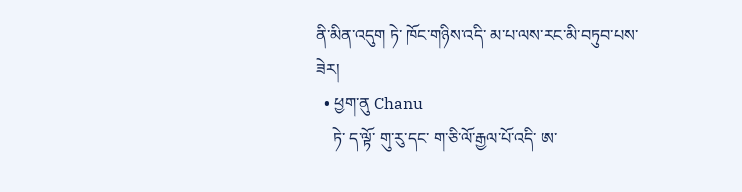ནི་མིན་འདུག ཏེ་ ཁོང་གཉིས་འདི་ མ་པ་ལས་རང་མི་བཏུབ་པས་ཟེར།
  • ཕྱག་ནུ Chanu
    ཏེ་ ད་ལྟོ་ གུ་རུ་དང་ ག་ཅི་ལོ་རྒྱལ་པོ་འདི་ ཨ་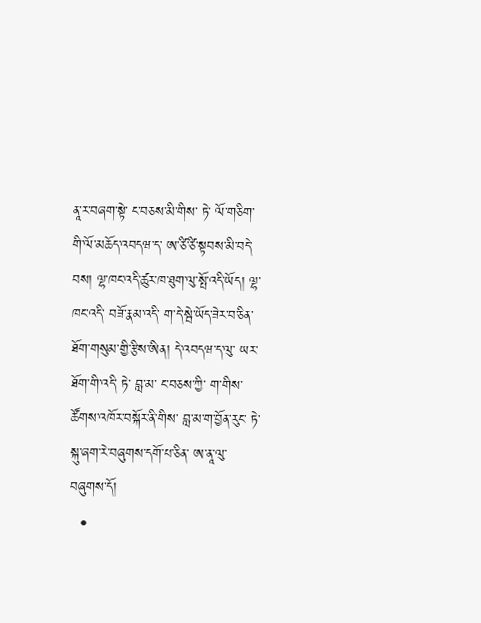ནཱ་ར་བཞག་སྟེ་ ང་བཅས་མི་གིས་ ཏེ་ ལོ་གཅིག་གི་ལོ་མཆོད་འབདཝ་ད་ ཨ་ཙི་ཙི་སྟབས་མི་བདེ་བས། ལྷ་ཁང་འདི་ཚུར་ཁ་ཐུག་ལུ་སྤོ་འདི་ཡོད། ལྷ་ཁང་འདི་ བཟོ་རྣམ་འདི་ ག་དེ་སྦེ་ཡོད་ཟེར་བ་ཅིན་ ཐོག་གསུམ་གྱི་རྩིས་ཨིན། དེ་འབདཝ་ད་ལུ་ ཡར་ཐོག་གི་འདི་ ཏེ་ བླ་མ་ ང་བཅས་ཀྱི་ ག་གིས་ཚོགས་འཁོར་བསྐོར་ནི་གིས་ བླ་མ་ག་བྱོན་རུང་ ཏེ་ སྐུ་ཞག་རེ་བཞུགས་དགོ་པ་ཅིན་ ཨ་ནཱ་ལུ་བཞུགས་དོ།
  •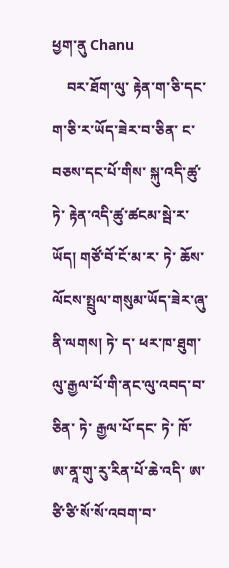ཕྱག་ནུ Chanu
    བར་ཐོག་ལུ་ རྟེན་ག་ཅི་དང་ག་ཅི་ར་ཡོད་ཟེར་བ་ཅིན་ ང་བཅས་དང་པོ་གིས་ སྐུ་འདི་ཚུ་ ཏེ་ རྟེན་འདི་ཚུ་ཚངམ་སྦེ་ར་ཡོད། གཙོ་བོ་ངོ་མ་ར་ ཏེ་ ཆོས་ལོངས་སྤྲུལ་གསུམ་ཡོད་ཟེར་ཞུ་ནི་ལགས། ཏེ་ ད་ ཕར་ཁ་ཐུག་ལུ་རྒྱལ་པོ་གི་ནང་ལུ་འབད་བ་ཅིན་ ཏེ་ རྒྱལ་པོ་དང་ ཏེ་ ཁོ་ཨ་ནཱ་གུ་རུ་རིན་པོ་ཆེ་འདི་ ཨ་ཙི་ཙི་སོ་སོ་འབག་བ་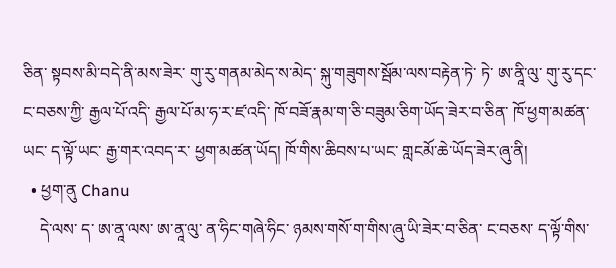ཅིན་ སྟབས་མི་བདེ་ནི་མས་ཟེར་ གུ་རུ་གནམ་མེད་ས་མེད་ སྐུ་གཟུགས་སྦོམ་ལས་བརྟེན་ཏེ་ ཏེ་ ཨ་ནཱི་ལུ་ གུ་རུ་དང་ ང་བཅས་ཀྱི་ རྒྱལ་པོ་འདི་ རྒྱལ་པོ་མ་ཧ་ར་ཛ་འདི་ ཁོ་བཟོ་རྣམ་ག་ཅི་བཟུམ་ཅིག་ཡོད་ཟེར་བ་ཅིན་ ཁོ་ཕྱག་མཚན་ཡང་ ད་ལྟོ་ཡང་ རྒྱ་གར་འབད་ར་ ཕྱག་མཚན་ཡོད། ཁོ་གིས་ཆིབས་པ་ཡང་ གླངམོ་ཆེ་ཡོད་ཟེར་ཞུ་ནི།
  • ཕྱག་ནུ Chanu
    དེ་ལས་ ད་ ཨ་ནཱ་ལས་ ཨ་ནཱ་ལུ་ ན་ཧིང་གཞེ་ཧིང་ ཉམས་གསོ་ག་གིས་ཞུ་ཡི་ཟེར་བ་ཅིན་ ང་བཅས་ ད་ལྟོ་གིས་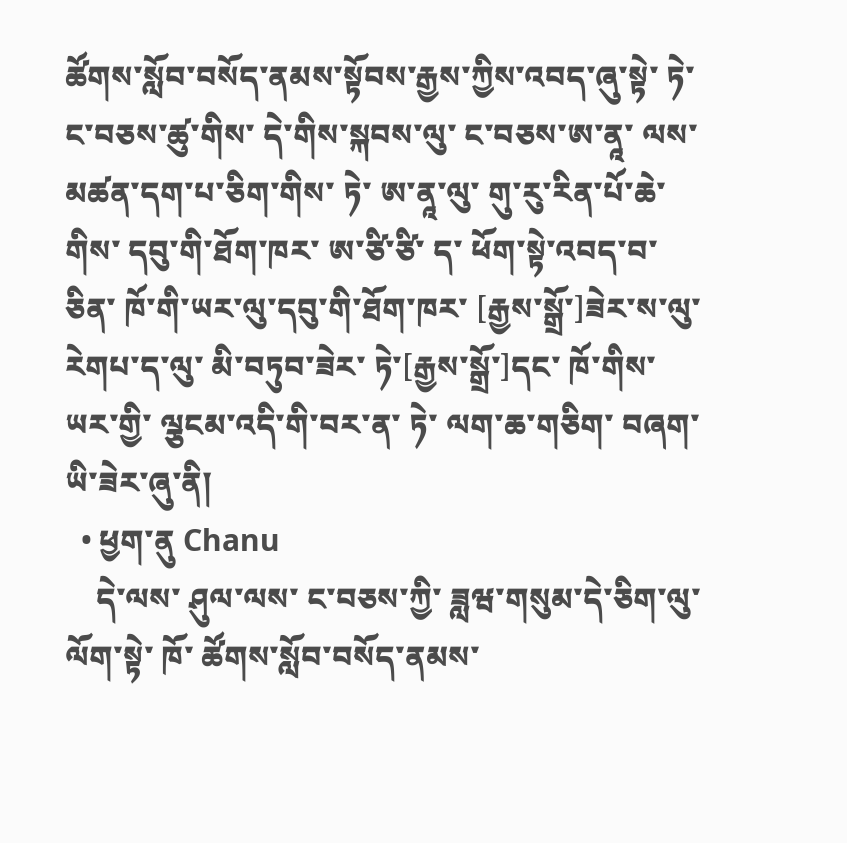ཚོགས་སློབ་བསོད་ནམས་སྟོབས་རྒྱས་ཀྱིས་འབད་ཞུ་སྟེ་ ཏེ་ ང་བཅས་ཚུ་གིས་ དེ་གིས་སྐབས་ལུ་ ང་བཅས་ཨ་ནཱ་ ལས་མཚན་དག་པ་ཅིག་གིས་ ཏེ་ ཨ་ནཱ་ལུ་ གུ་རུ་རིན་པོ་ཆེ་གིས་ དབུ་གི་ཐོག་ཁར་ ཨ་ཙི་ཙི་ ད་ ཕོག་སྟེ་འབད་བ་ཅིན་ ཁོ་གི་ཡར་ལུ་དབུ་གི་ཐོག་ཁར་ [རྒྱས་སྒྲོ་]ཟེར་ས་ལུ་ རེགཔ་ད་ལུ་ མི་བཏུབ་ཟེར་ ཏེ་[རྒྱས་སྒྲོ་]དང་ ཁོ་གིས་ཡར་གྱི་ ལྕངམ་འདི་གི་བར་ན་ ཏེ་ ལག་ཆ་གཅིག་ བཞག་ཡི་ཟེར་ཞུ་ནི།
  • ཕྱག་ནུ Chanu
    དེ་ལས་ ཤུལ་ལས་ ང་བཅས་ཀྱི་ ཟླཝ་གསུམ་དེ་ཅིག་ལུ་ ལོག་སྟེ་ ཁོ་ ཚོགས་སློབ་བསོད་ནམས་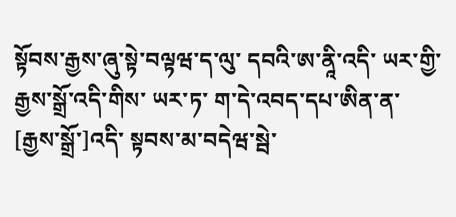སྟོབས་རྒྱས་ཞུ་སྟེ་བལྟཝ་ད་ལུ་ དབའི་ཨ་ནཱི་འདི་ ཡར་གྱི་རྒྱས་སྒྲོ་འདི་གིས་ ཡར་ཏ་ ག་དེ་འབད་དཔ་ཨིན་ན་ [རྒྱས་སྒྲོ་]འདི་ སྟབས་མ་བདེཝ་སྦེ་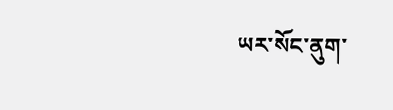ཡར་སོང་ནུག་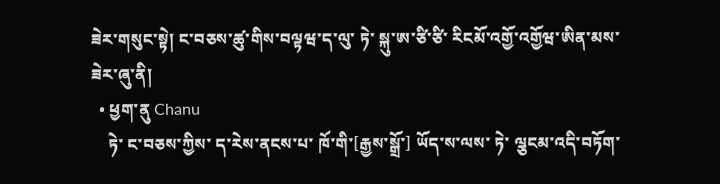ཟེར་གསུང་སྟེ། ང་བཅས་ཚུ་གིས་བལྟཝ་ད་ལུ་ ཏེ་ སྐུ་ཨ་ཙི་ཙི་ རིངམོ་འགྱོ་འགྱོཝ་ཨིན་མས་ཟེར་ཞུ་ནི།
  • ཕྱག་ནུ Chanu
    ཏེ་ ང་བཅས་ཀྱིས་ ད་རེས་ནངས་པ་ ཁོ་གི་[རྒྱས་སྒྲོ་] ཡོད་ས་ལས་ ཏེ་ ལྕངམ་འདི་བཏོག་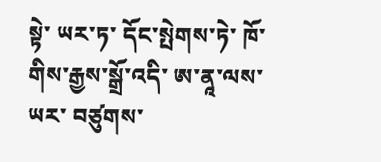སྟེ་ ཡར་ཏ་ དོང་སྤེགས་ཏེ་ ཁོ་གིས་རྒྱས་སྒྲོ་འདི་ ཨ་ནཱ་ལས་ཡར་ བཙུགས་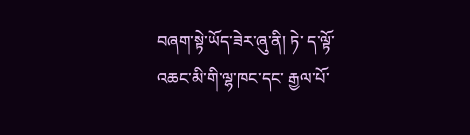བཞག་སྟེ་ཡོད་ཟེར་ཞུ་ནི། ཏེ་ ད་ལྟོ་འཆང་མི་གི་ལྷ་ཁང་དང་ རྒྱལ་པོ་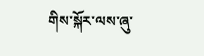གིས་སྐོར་ལས་ཞུ་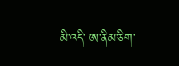མི་འདི་ ཨ་ནིམ་ཅིག་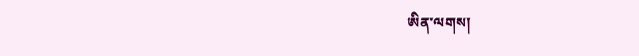ཨིན་ལགས།